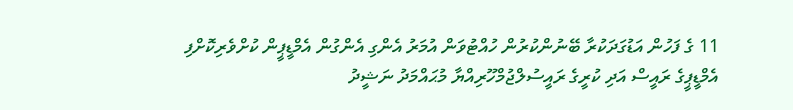11 ގެ ފަހުން އަޑުގަދަކުރާ ބޭނުންކުރުން ހުއްޓުވަން އުމަރު އެންގި އެންގުން އެމްޑީޕީން ކުށްވެރިކޮށްފި
އެމްޑީޕީގެ ރައީސް އަދި ކުރީގެ ރައީސުލްޖުމްހޫރިއްޔާ މުޙައްމަދު ނަޝީދު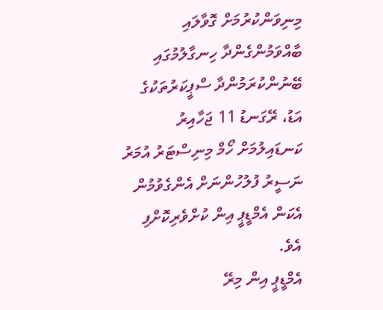މިނިވަންކުރުމަށް ގޮވާލައި  ބާއްވަމުންގެންދާ ހިނގާލުމުގައި ބޭނުންކުރަމުންދާ ސްޕީކަރުތަކުގެ އަޑު، ރޭގަނޑު 11 ޖަހާއިރު ކަނޑައިލުމަށް ހޯމް މިނިސްޓަރު އުމަރު ނަސީރު ފުލުހުންނަށް އެންގެވުމުން އެކަން އެމްޑީޕީ އިން ކުށްވެރިކޮށްފި އެވެ.
އެމްޑީޕީ އިން މިރޭ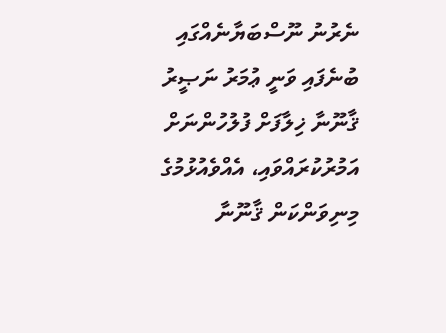ނެރުނު ނޫސްބަޔާނެއްގައި ބުނެފައި ވަނީ ޢުމަރު ނަޞީރު ޤާނޫނާ ޚިލާފަށް ފުލުހުންނަށް އަމުރުކުރައްވައި، އެއްވެއުޅުމުގެ މިނިވަންކަން ޤާނޫނާ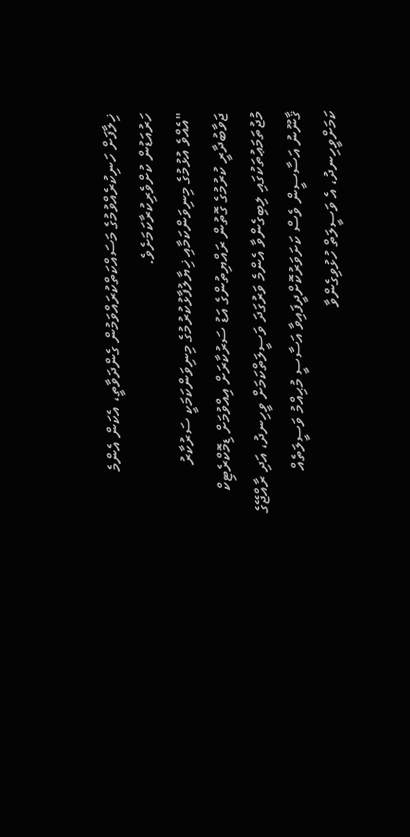ޚިލާފަށް ހަނިކުރެއްވުމުގެ މަސައްކަތްކުރައްވަމުން ގެންދަވާތީ، އެކަން އެންމެ ހަރުއަޑުން ކުށްވެރިކުރާކަމަށެވެ.
"އެއްވެ އުޅުމުގެ މިނިވަންކަމާއި ޚިޔާލުފާޅުކުރުމުގެ މިނިވަންކަމަކީ ސަރުކާރު ޖަވާބުދާރީ ކުރުމުގެ ގޮތުން ރައްޔިތުންގެ އަޑު ސަރުކާރަށް އިއްވުމަށް ޑިމޮކްރެޓިކް މުޖުތަމަޢުތަކުގައި ލިބިގެންވާ އެންމެ ވަރުގަދަ ވަސީލަތްކަމަށް ވީހިނދު، އަދި ރާއްޖޭގެ ޤާނޫނު އަސާސީން ވެސް ކަށަވަރުކޮށްދީފައިވާ އަސާސީ މުޙިއްމު ވަސީލަތެއް ކަމަށްވީހިނދު، އެ ވަސީލަތް ހުޅުވިގެންވާ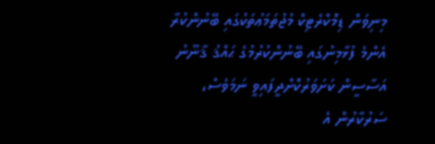މިނިވަން ޑިމޮކްރެޓިކް މުޖުތަމަޢުތަކުގައި ބޭނުންކުރާ އެންމެ ފުޅާމިނުގައި ބޭނުންކުރުމުގެ ޙައްޤު ޤާނޫނު އަސާސީން ކަށަވަރުކޮށްދީފައިވީ ނަމަވެސް، ސަރުކާރުން އެ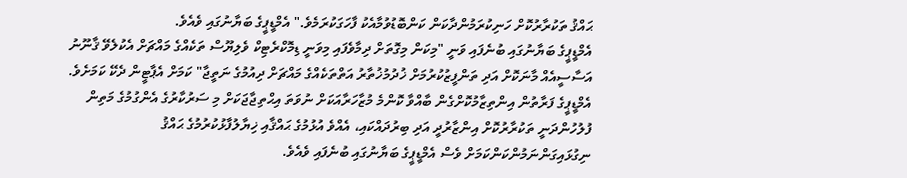ޙައްޤު ތަކުރާރުކޮށް ހަނިކުރަމުންދާކަން ކަންބޮޑުވުމާއެކު ފާހަގަކުރަމެވެ." އެމްޑީޕީގެ ބަޔާނުގައި ވެއެވެ.
އެމްޑީޕީގެ ބަޔާނުގައި ބުނެފައި ވަނީ "މިކަން މިގޮތަށް ދިމާވެފައި މިވަނީ ޑިމޮކްރެޓިކް ވެލިޔޫސް ތަކެއްގެ މައްޗަށް އެކުލެވޭ ޤާނޫނު އަސާސީއެއް މާނަކޮށް އަދި ތަންފީޒުކުރުމަށް ޚުދުމުޚުތާރު އަތްތަކެއްގެ މައްޗަށް ދިއުމުގެ ނަތީޖާ" ކަމަށް އެޕާޓީން ދެކޭ ކަމަށެވެ.
އެމްޑީޕީގެ ފަރާތުން އިންތިޒާމުކޮށްގެން ބާއްވާ ކޮންމެ މުޒާހަރާއަކަށް ނުވަތަ އިޙްތިޖާޖަކަށް މި ސަރުކާރުގެ އެންގުމުގެ މަތިން ފުލުހުންދަނީ ތަކުރާރުކޮށް އިންޒާރުދީ އަދި ބިރުދައްކައި، އެއްވެ އުޅުމުގެ ޙައްޤާއި ޚިޔާލުފާޅުކުރުމުގެ ޙައްޤު ނިގުޅައިގަންނަމުންކަންކަމަށް ވެސް އެމްޑީޕީގެ ބަޔާނުގައި ބުނެފައި ވެއެވެ.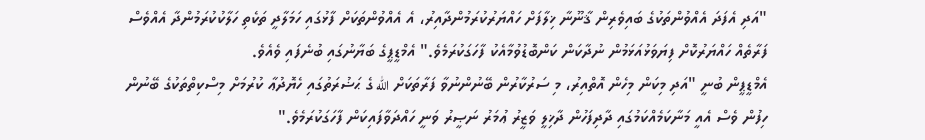"އަދި އެފަދަ އެއްވުންތަކުގެ ބައިވެރިން ޤާނޫނާ ޚިލާފަށް ހައްޔަރުކުރަމުންދާއިރު، އެ އެއްވުންތަކަށް ފާޅުގައި ހަމަލާދީ ތަކެތި ހަލާކުކުރަމުންދާ އެއްވެސް ފަރާތެއް ހައްޔަރުކޮށް ފިޔަވަޅުއަޅަމުން ނުދާކަން ކަންބޮޑުވުމާއެކު ފާހަގަކުރަމެވެ." އެމްޑީޕީގެ ބަޔާނުގައި ބުނެފައި ވެއެވެ.
އެމްޑީޕީން ބުނީ "އަދި މިކަން މިހެން އޮތްއިރު، މި ސަރުކާރުން ބޭނުންނުވާ ފަރާތަކަށް الله ގެ ޙަޟުރަތުގައި ހެޔޮދުޢާ ކުރުމަށް މިސްކިތްތަކުގެ ބޭނުން ހިފުން ވެސް އެއީ މަނާކަމެއްކަމުގައި ދާދިފަހުން ދާޚިލީ ވަޒީރު ޢުމަރު ނަޞީރު ވަނީ ހައްދަވާފައިކަން ފާހަގަކުރަމެވެ."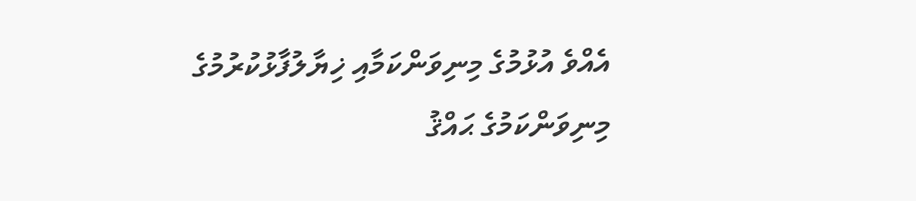އެއްވެ އުޅުމުގެ މިނިވަންކަމާއި ޚިޔާލުފާޅުކުރުމުގެ މިނިވަންކަމުގެ ޙައްޤު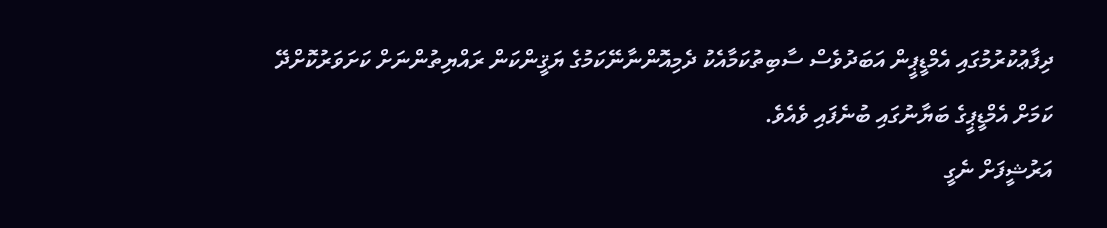ދިފާޢުކުރުމުގައި އެމްޑީޕީން އަބަދުވެސް ސާބިތުކަމާއެކު ދެމިއޮންނާނޭކަމުގެ ޔަޤީންކަން ރައްޔިތުންނަށް ކަށަވަރުކޮށްދޭ ކަމަށް އެމްޑީޕީގެ ބަޔާނުގައި ބުނެފައި ވެއެވެ.
އަރުޝީފަށް ނެގީ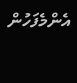އެންމެފަހުން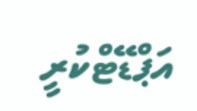އަޕްޑޭޓްކުރީ